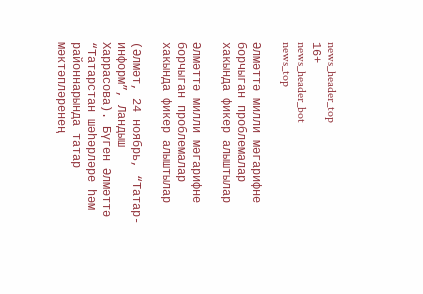news_header_top
16+
news_header_bot
news_top

Әлмәттә милли мәгарифне борчыган проблемалар хакында фикер алыштылар

Әлмәттә милли мәгарифне борчыган проблемалар хакында фикер алыштылар

(Әлмәт, 24 ноябрь, “Татар-информ”, Ландыш Харрасова). Бүген Әлмәттә “Татарстан шәһәрләре һәм районнарында татар мәктәпләренең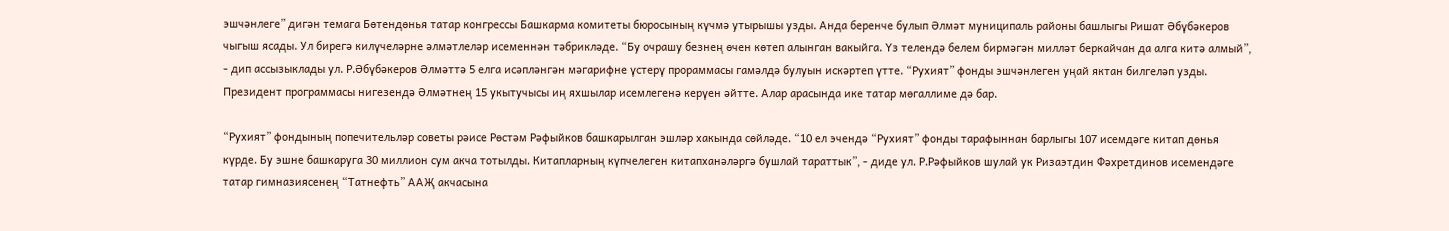эшчәнлеге” дигән темага Бөтендөнья татар конгрессы Башкарма комитеты бюросының күчмә утырышы узды. Анда беренче булып Әлмәт муниципаль районы башлыгы Ришат Әбүбәкеров чыгыш ясады. Ул бирегә килүчеләрне әлмәтлеләр исеменнән тәбрикләде. “Бу очрашу безнең өчен көтеп алынган вакыйга. Үз телендә белем бирмәгән милләт беркайчан да алга китә алмый”, - дип ассызыклады ул. Р.Әбүбәкеров Әлмәттә 5 елга исәпләнгән мәгарифне үстерү прораммасы гамәлдә булуын искәртеп үтте. “Рухият” фонды эшчәнлеген уңай яктан билгеләп узды. Президент программасы нигезендә Әлмәтнең 15 укытучысы иң яхшылар исемлегенә керүен әйтте. Алар арасында ике татар мөгаллиме дә бар.

“Рухият” фондының попечительләр советы рәисе Рөстәм Рәфыйков башкарылган эшләр хакында сөйләде. “10 ел эчендә “Рухият” фонды тарафыннан барлыгы 107 исемдәге китап дөнья күрде. Бу эшне башкаруга 30 миллион сум акча тотылды. Китапларның күпчелеген китапханәләргә бушлай тараттык”, - диде ул. Р.Рәфыйков шулай ук Ризаэтдин Фәхретдинов исемендәге татар гимназиясенең “Татнефть” ААҖ акчасына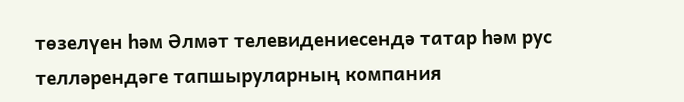төзелүен һәм Әлмәт телевидениесендә татар һәм рус телләрендәге тапшыруларның компания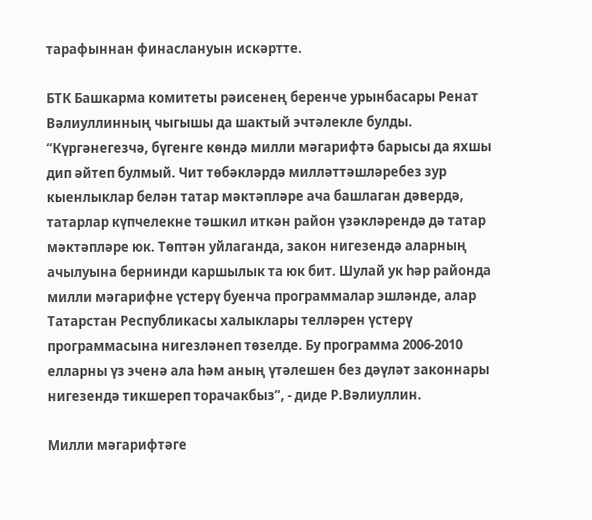тарафыннан финаслануын искәртте.

БТК Башкарма комитеты рәисенең беренче урынбасары Ренат Вәлиуллинның чыгышы да шактый эчтәлекле булды. “Күргәнегезчә, бүгенге көндә милли мәгарифтә барысы да яхшы дип әйтеп булмый. Чит төбәкләрдә милләттәшләребез зур кыенлыклар белән татар мәктәпләре ача башлаган дәвердә, татарлар күпчелекне тәшкил иткән район үзәкләрендә дә татар мәктәпләре юк. Төптән уйлаганда, закон нигезендә аларның ачылуына бернинди каршылык та юк бит. Шулай ук һәр районда милли мәгарифне үстерү буенча программалар эшләнде, алар Татарстан Республикасы халыклары телләрен үстерү программасына нигезләнеп төзелде. Бу программа 2006-2010 елларны үз эченә ала һәм аның үтәлешен без дәүләт законнары нигезендә тикшереп торачакбыз”, - диде Р.Вәлиуллин.

Милли мәгарифтәге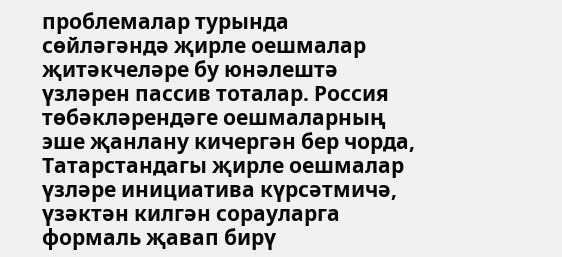проблемалар турында сөйләгәндә җирле оешмалар җитәкчеләре бу юнәлештә үзләрен пассив тоталар. Россия төбәкләрендәге оешмаларның эше җанлану кичергән бер чорда, Татарстандагы җирле оешмалар үзләре инициатива күрсәтмичә, үзәктән килгән сорауларга формаль җавап бирү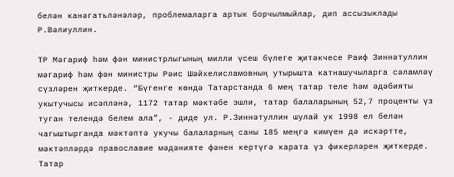белән канәгатьләнәләр, проблемаларга артык борчылмыйлар, дип ассызыклады Р.Вәлиуллин.

ТР Мәгариф һәм фән министрлыгының милли үсеш бүлеге җитәкчесе Раиф Зиннәтуллин мәгариф һәм фән министры Рәис Шәйхелисламовның утырышта катнашучыларга сәламләү сүзләрен җиткерде. “Бүгенге көндә Татарстанда 6 мең татар теле һәм әдәбияты укытучысы исәпләнә, 1172 татар мәктәбе эшли, татар балаларының 52,7 проценты үз туган телендә белем ала”, - диде ул. Р.Зиннәтуллин шулай ук 1998 ел белән чагыштырганда мәктәптә укучы балаларның саны 185 меңгә кимүен дә искәртте, мәктәпләрдә православие мәдәнияте фәнен кертүгә карата үз фикерләрен җиткерде. Татар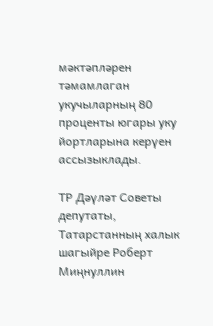мәктәпләрен тәмамлаган укучыларның 80 проценты югары уку йортларына керүен ассызыклады.

ТР Дәүләт Советы депутаты, Татарстанның халык шагыйре Роберт Миңнуллин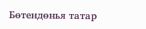Бөтендөнья татар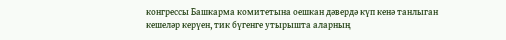конгрессы Башкарма комитетына оешкан дәвердә күп кенә танлыган кешеләр керүен, тик бүгенге утырышта аларның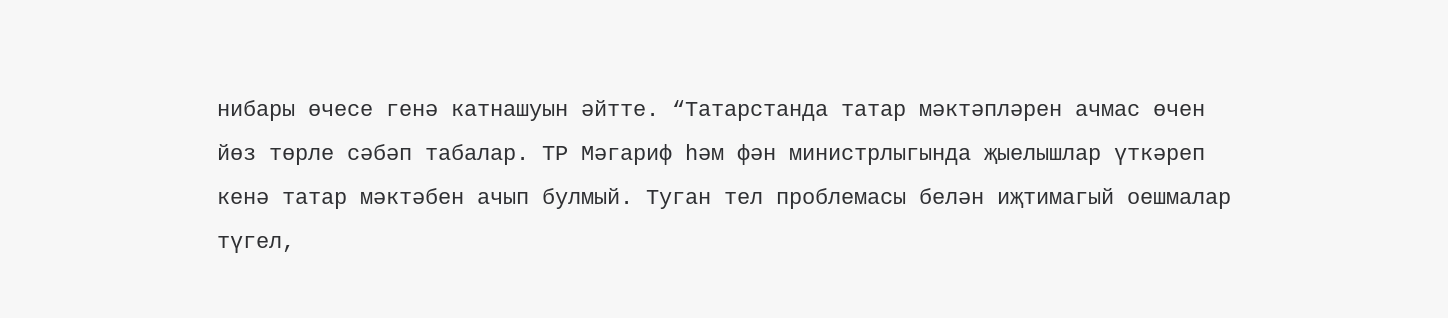нибары өчесе генә катнашуын әйтте. “Татарстанда татар мәктәпләрен ачмас өчен йөз төрле сәбәп табалар. ТР Мәгариф һәм фән министрлыгында җыелышлар үткәреп кенә татар мәктәбен ачып булмый. Туган тел проблемасы белән иҗтимагый оешмалар түгел,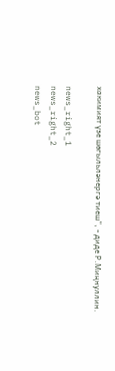хакимият үзе шөгыльләнергә тиеш”, - диде Р.Миңнуллин.

news_right_1
news_right_2
news_bot